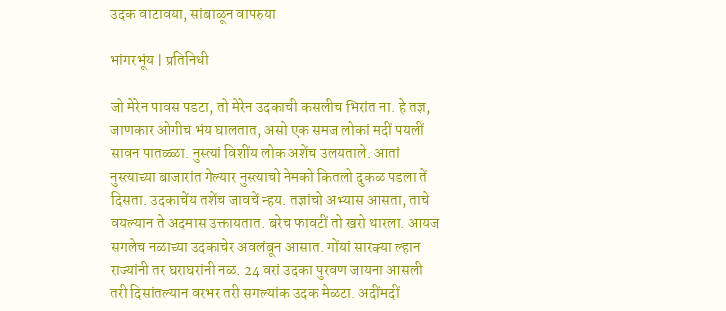उदक वाटावया, सांबाळून वापरुया

भांगरभूंय | प्रतिनिधी

जो मेरेन पावस पडटा, तो मेरेन उदकाची कसलीच भिरांत ना. हे तज्ञ, जाणकार ओगीच भंय घालतात, असो एक समज लोकां मदीं पयलीं सावन पातळ्ळा. नुस्त्यां विशींय लोक अशेंच उलयताले. आतां नुस्त्याच्या बाजारांत गेल्यार नुस्त्याचो नेमको कितलो दुकळ पडला तें दिसता. उदकाचेंय तशेंच जावचें न्हय. तज्ञांचो अभ्यास आसता, ताचे वयल्यान ते अदमास उक्तायतात. बरेच फावटीं तो खरो थारला. आयज सगलेच नळाच्या उदकाचेर अवलंबून आसात. गोंयां सारक्या ल्हान राज्यांनी तर घराघरांनी नळ. 24 वरां उदका पुरवण जायना आसली तरी दिसांतल्यान वरभर तरी सगल्यांक उदक मेळटा. अदींमदीं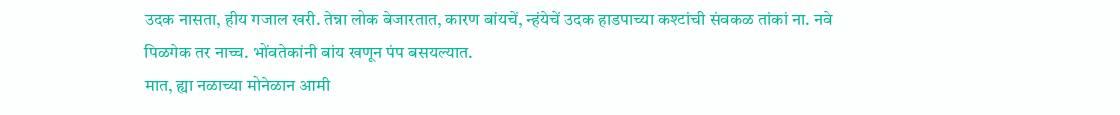उदक नासता, हीय गजाल खरी. तेन्ना लोक बेजारतात, कारण बांयचें, न्हंयेचें उदक हाडपाच्या कश्टांची संवकळ तांकां ना. नवे पिळगेक तर नाच्च. भोंवतेकांनी बांय खणून पंप बसयल्यात.
मात, ह्या नळाच्या मोनेळान आमी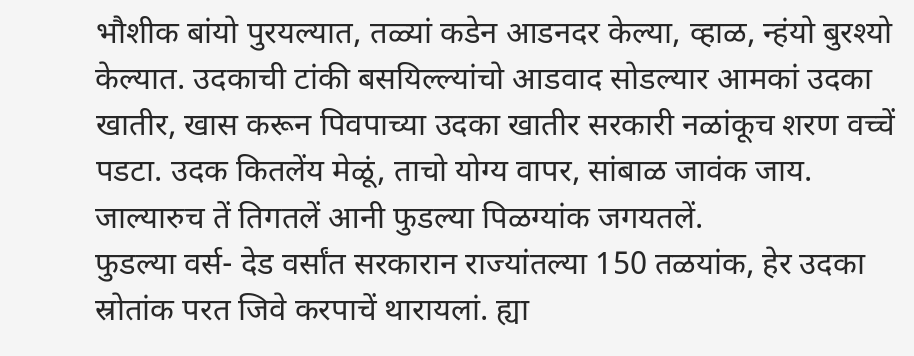भौशीक बांयो पुरयल्यात, तळ्यां कडेन आडनदर केल्या, व्हाळ, न्हंयो बुरश्यो केल्यात. उदकाची टांकी बसयिल्ल्यांचो आडवाद सोडल्यार आमकां उदका खातीर, खास करून पिवपाच्या उदका खातीर सरकारी नळांकूच शरण वच्चें पडटा. उदक कितलेंय मेळूं, ताचो योग्य वापर, सांबाळ जावंक जाय. जाल्यारुच तें तिगतलें आनी फुडल्या पिळग्यांक जगयतलें.
फुडल्या वर्स- देड वर्सांत सरकारान राज्यांतल्या 150 तळयांक, हेर उदका स्रोतांक परत जिवे करपाचें थारायलां. ह्या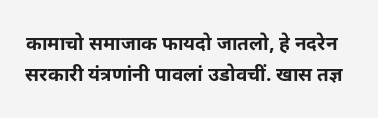कामाचो समाजाक फायदो जातलो, हे नदरेन सरकारी यंत्रणांनी पावलां उडोवचीं. खास तज्ञ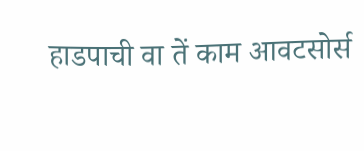हाडपाची वा तें काम आवटसोर्स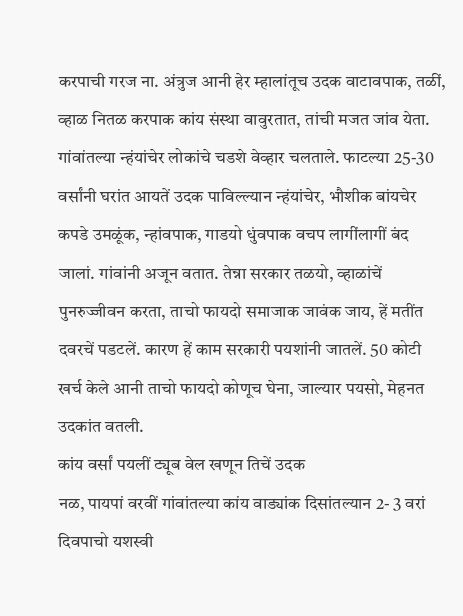करपाची गरज ना. अंत्रुज आनी हेर म्हालांतूच उदक वाटावपाक, तळीं, व्हाळ नितळ करपाक कांय संस्था वावुरतात, तांची मजत जांव येता. गांवांतल्या न्हंयांचेर लोकांचे चडशे वेव्हार चलताले. फाटल्या 25-30 वर्सांनी घरांत आयतें उदक पाविल्ल्यान न्हंयांचेर, भौशीक बांयचेर कपडे उमळूंक, न्हांवपाक, गाडयो धुंवपाक वचप लागींलागीं बंद जालां. गांवांनी अजून वतात. तेन्ना सरकार तळयो, व्हाळांचें पुनरुज्जीवन करता, ताचो फायदो समाजाक जावंक जाय, हें मतींत दवरचें पडटलें. कारण हें काम सरकारी पयशांनी जातलें. 50 कोटी खर्च केले आनी ताचो फायदो कोणूच घेना, जाल्यार पयसो, मेहनत उदकांत वतली.
कांय वर्सां पयलीं ट्यूब वेल खणून तिचें उदक
नळ, पायपां वरवीं गांवांतल्या कांय वाड्यांक दिसांतल्यान 2- 3 वरां दिवपाचो यशस्वी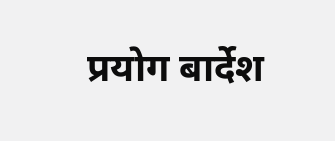प्रयोग बार्देश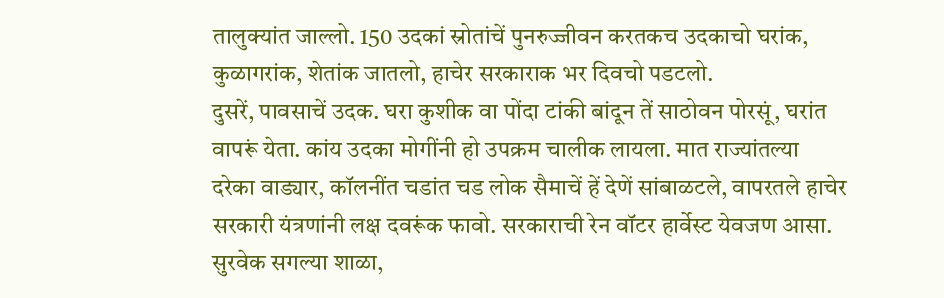तालुक्यांत जाल्लो. 150 उदकां स्रोतांचें पुनरुज्जीवन करतकच उदकाचो घरांक, कुळागरांक, शेतांक जातलो, हाचेर सरकाराक भर दिवचो पडटलो.
दुसरें, पावसाचें उदक. घरा कुशीक वा पोंदा टांकी बांदून तें साठोवन पोरसूं, घरांत वापरूं येता. कांय उदका मोगींनी हो उपक्रम चालीक लायला. मात राज्यांतल्या दरेका वाड्यार, कॉलनींत चडांत चड लोक सैमाचें हें देणें सांबाळटले, वापरतले हाचेर सरकारी यंत्रणांनी लक्ष दवरूंक फावो. सरकाराची रेन वॉटर हार्वेस्ट येवजण आसा. सुरवेक सगल्या शाळा,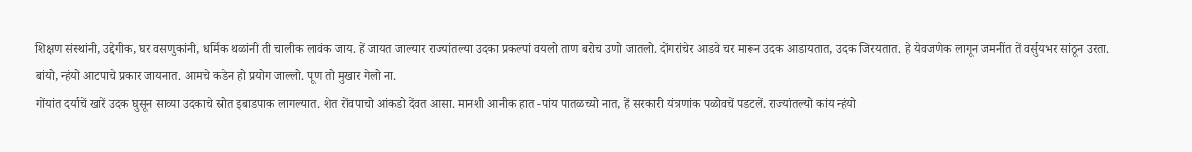शिक्षण संस्थांनी, उद्देगीक, घर वसणुकांनी, धर्मिक थळांनी ती चालीक लावंक जाय. हें जायत जाल्यार राज्यांतल्या उदका प्रकल्पां वयलो ताण बरोच उणो जातलो. दोंगरांचेर आडवे चर मारून उदक आडायतात, उदक जिरयतात. हे येवजणेक लागून जमनींत तें वर्सुयभर सांठून उरता. बांयो, न्हंयो आटपाचे प्रकार जायनात. आमचे कडेन हो प्रयोग जाल्लो. पूण तो मुखार गेलो ना.
गोंयांत दर्याचें खारें उदक घुसून साव्या उदकाचे स्रोत इबाडपाक लागल्यात. शेत रोंवपाचो आंकडो देंवत आसा. मानशी आनीक हात -पांय पातळच्यो नात, हें सरकारी यंत्रणांक पळोवचें पडटलें. राज्यांतल्यो कांय न्हंयो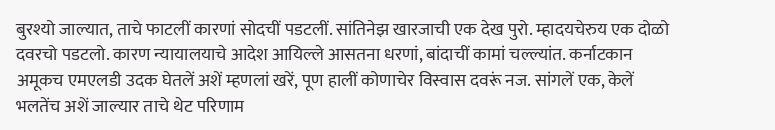बुरश्यो जाल्यात, ताचे फाटलीं कारणां सोदचीं पडटलीं. सांतिनेझ खारजाची एक देख पुरो. म्हादयचेरुय एक दोळो दवरचो पडटलो. कारण न्यायालयाचे आदेश आयिल्ले आसतना धरणां, बांदाचीं कामां चल्ल्यांत. कर्नाटकान अमूकच एमएलडी उदक घेतलें अशें म्हणलां खरें, पूण हालीं कोणाचेर विस्वास दवरूं नज. सांगलें एक, केलें भलतेंच अशें जाल्यार ताचे थेट परिणाम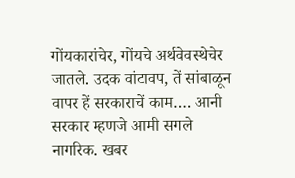गोंयकारांचेर, गोंयचे अर्थवेवस्थेचेर जातले. उदक वांटावप, तें सांबाळून वापर हें सरकाराचें काम…. आनी सरकार म्हणजे आमी सगले नागरिक. खबर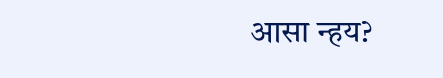आसा न्हय?